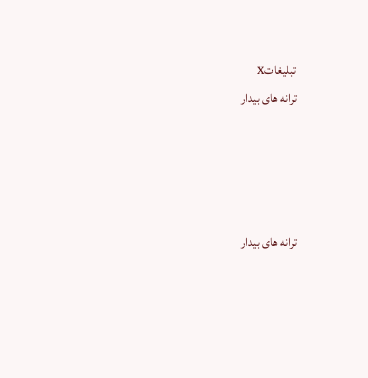تبليغاتX
ترانه های بیدار




ترانه های بیدار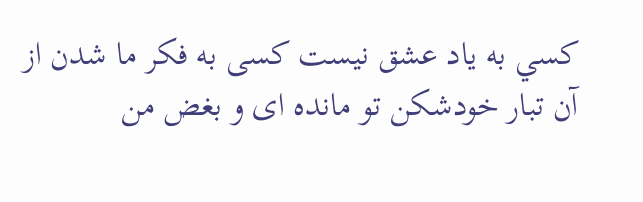كسي به ياد عشق نيست کسی به فکر ما شدن از آن تبار خودشکن تو مانده ای و بغض من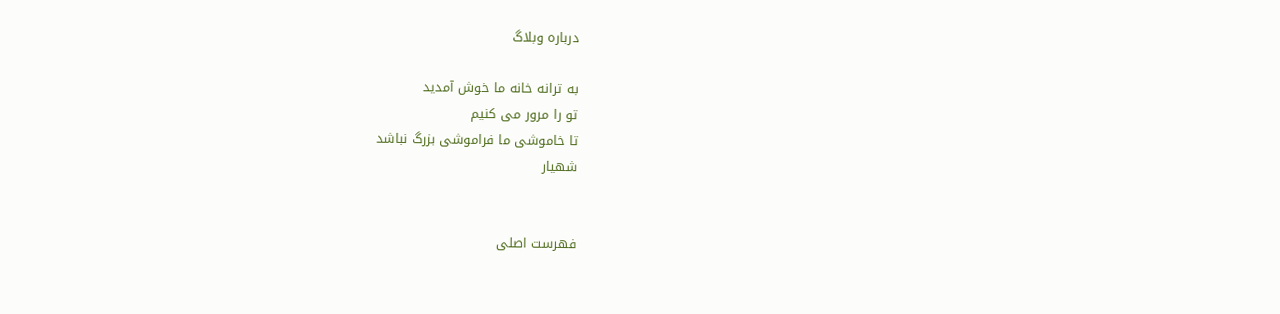درباره وبلاگ

به ترانه خانه ما خوش آمدید
تو را مرور می کنیم
تا خاموشی ما فراموشی بزرگ نباشد
شهیار


فهرست اصلی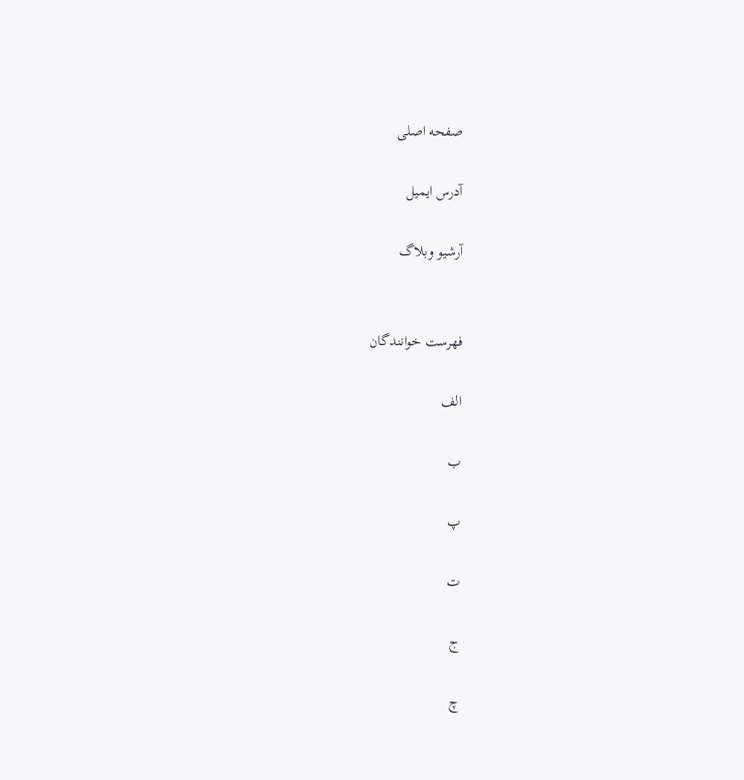صفحه اصلی

آدرس ایمیل

آرشیو وبلاگ


فهرست خوانندگان

الف

ب

پ

ت

ج

چ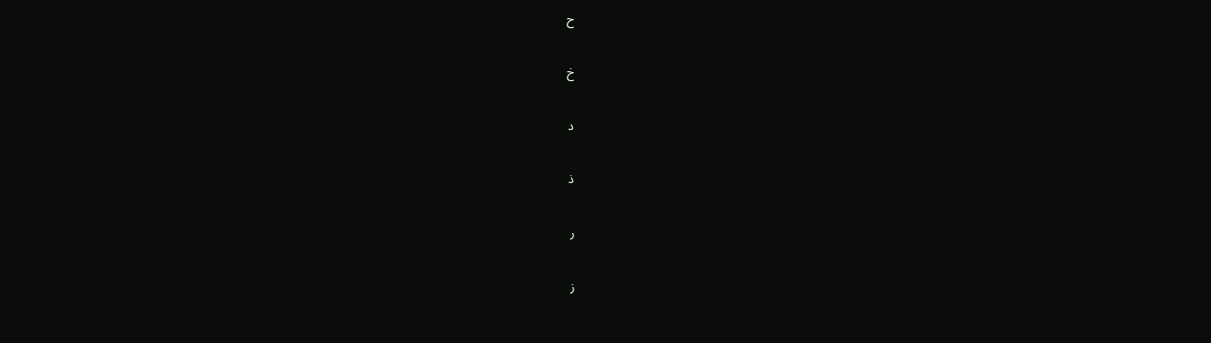ح

خ

د

ذ

ر

ز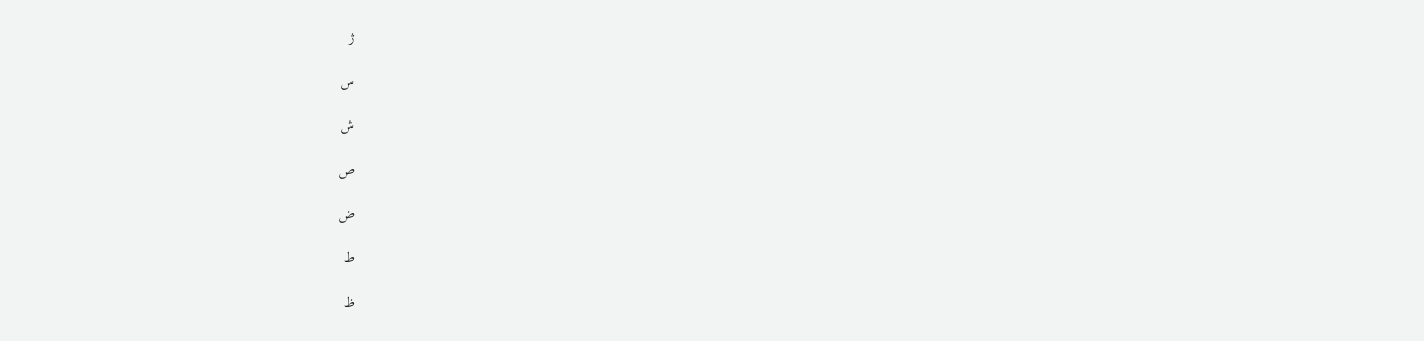ژ

س

ش

ص

ض

ط

ظ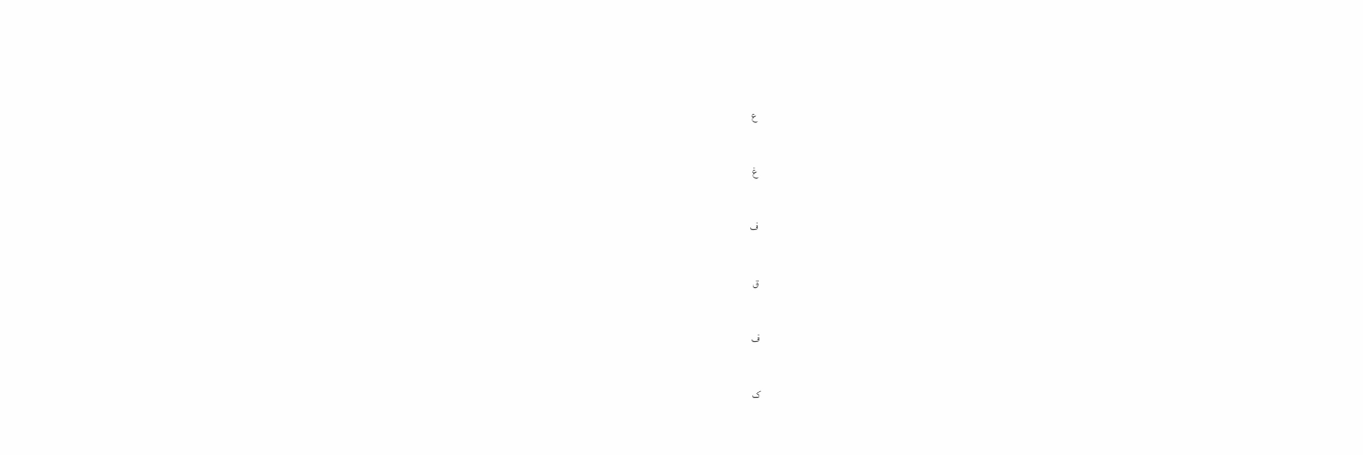ع

غ

ف

ق

ف

ک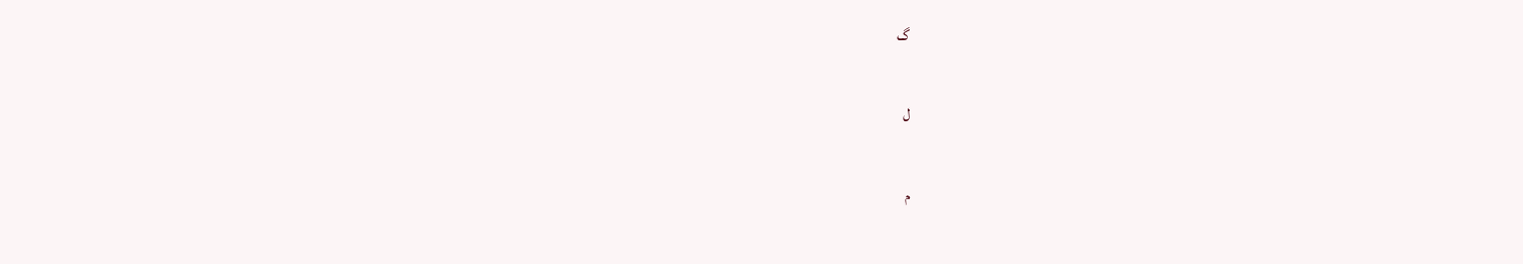گ

ل

م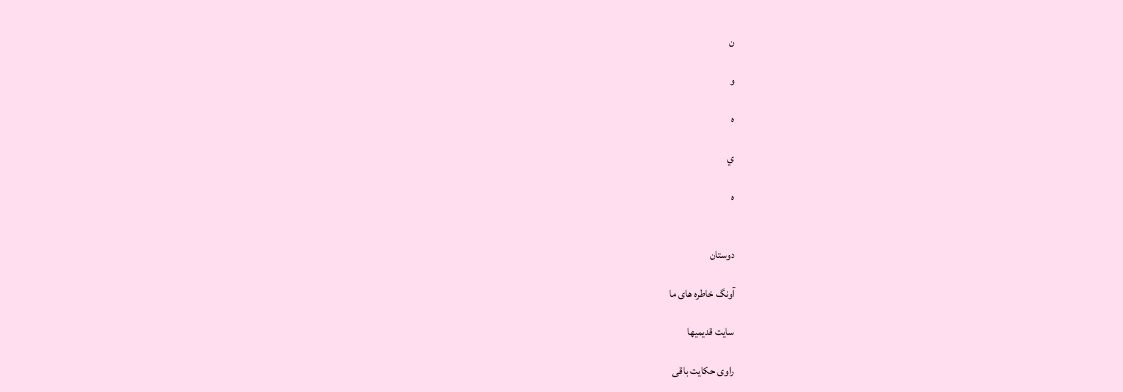ن

و

ه

ي

ه


دوستان

آونگ خاطره های ما

سایت قدیمیها

راوی حکایت باقی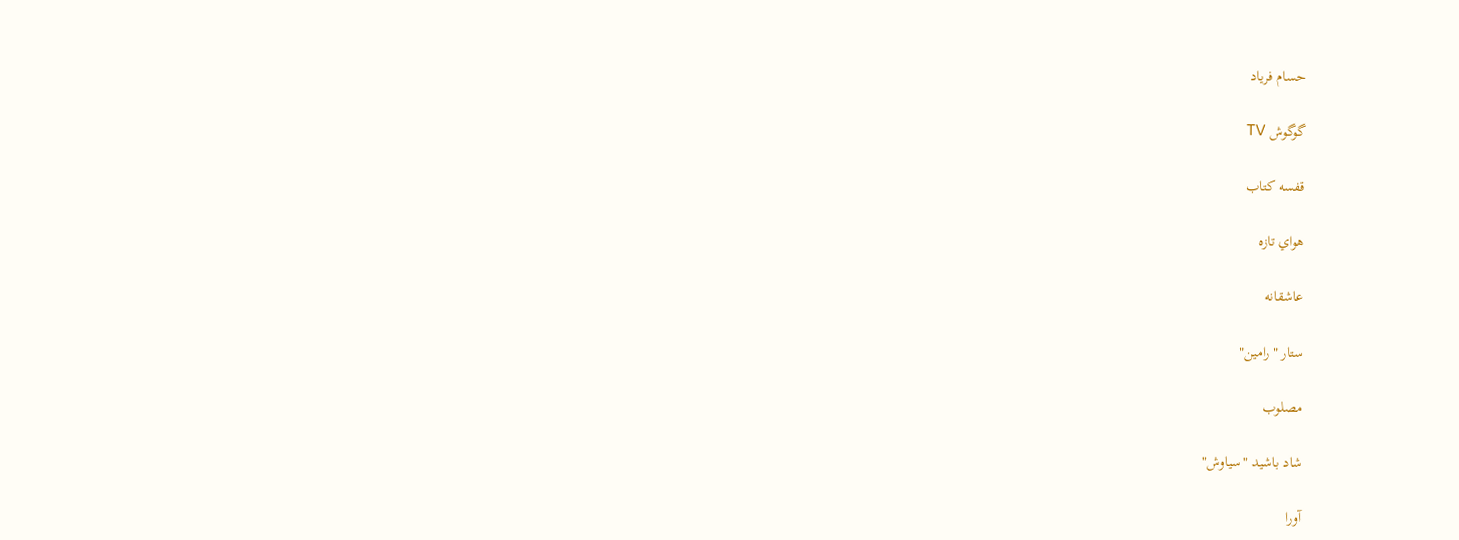حسام فرياد

گوگوش TV

قفسه کتاب

هواي تازه

عاشقانه

ستار "رامين"

مصلوب

شاد باشيد "سیاوش"

آورا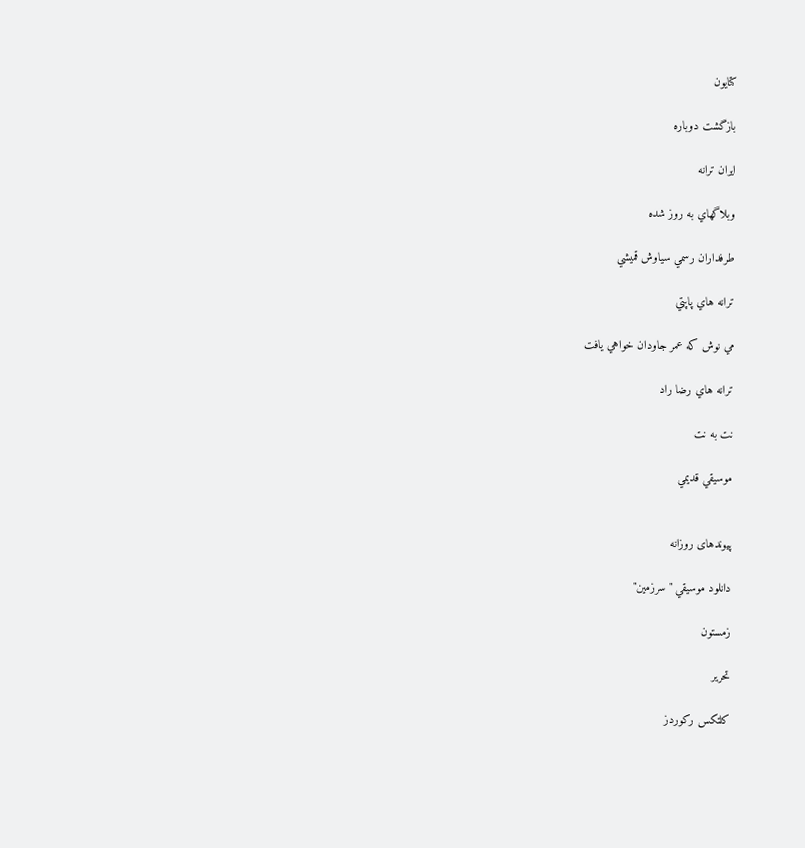کتايون

بازگشت دوباره

ايران ترانه

وبلاگهاي به روز شده

طرفداران رسمي سياوش قميشي

ترانه هاي پاپتي

مي نوش که عمر جاودان خواهي يافت

ترانه هاي رضا راد

نت به نت

موسيقي قديمي


پیوندهای روزانه

دانلود موسيقي "سرزمين"

زمستون

تحرير

کلتکس رکوردز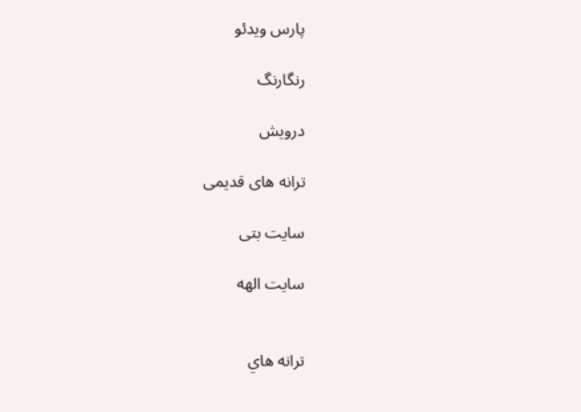پارس ويدئو

رنگارنگ

درویش

ترانه های قدیمی

سایت بتی

سایت الهه


ترانه هاي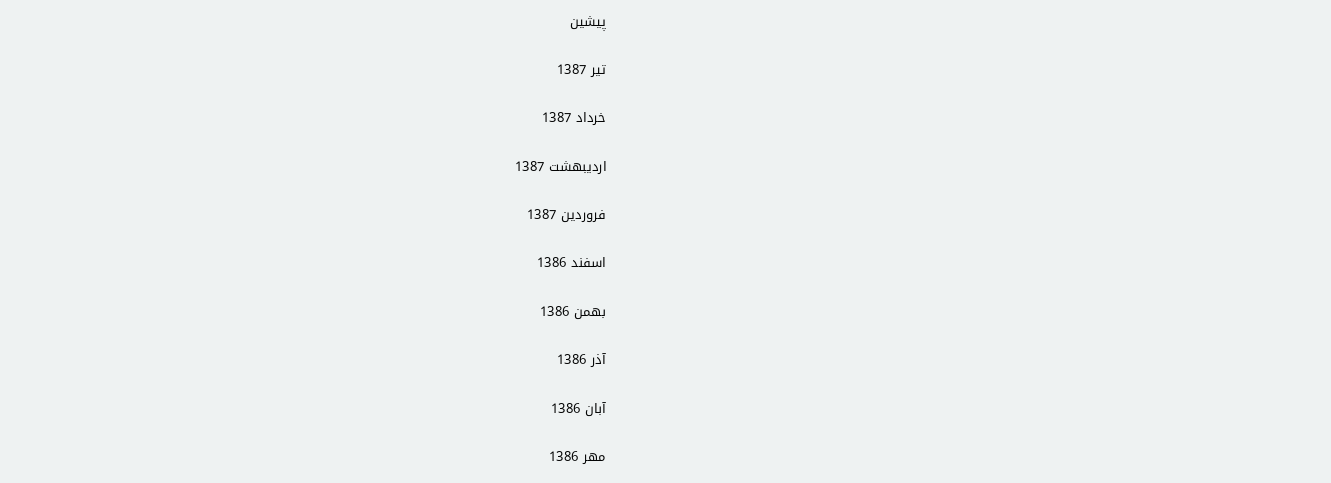پيشين

تیر 1387

خرداد 1387

اردیبهشت 1387

فروردین 1387

اسفند 1386

بهمن 1386

آذر 1386

آبان 1386

مهر 1386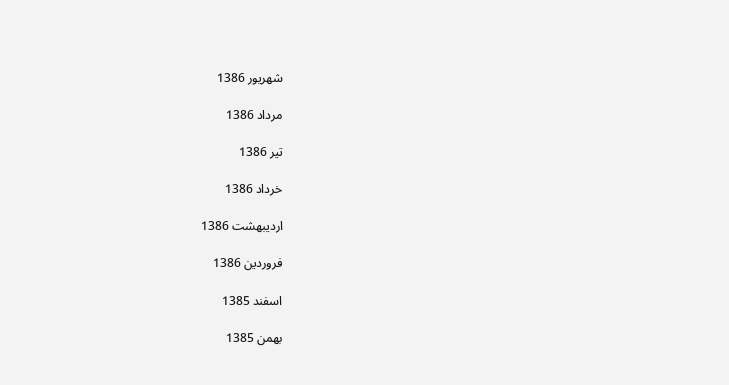شهریور 1386

مرداد 1386

تیر 1386

خرداد 1386

اردیبهشت 1386

فروردین 1386

اسفند 1385

بهمن 1385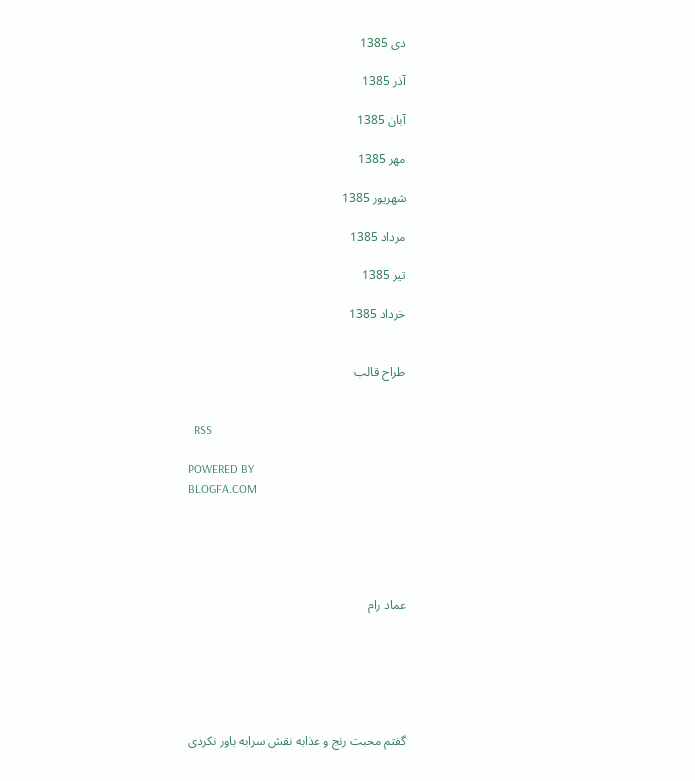دی 1385

آذر 1385

آبان 1385

مهر 1385

شهریور 1385

مرداد 1385

تیر 1385

خرداد 1385


طراح قالب


  RSS

POWERED BY
BLOGFA.COM





عماد رام






گفتم محبت رنج و عذابه نقش سرابه باور نکردی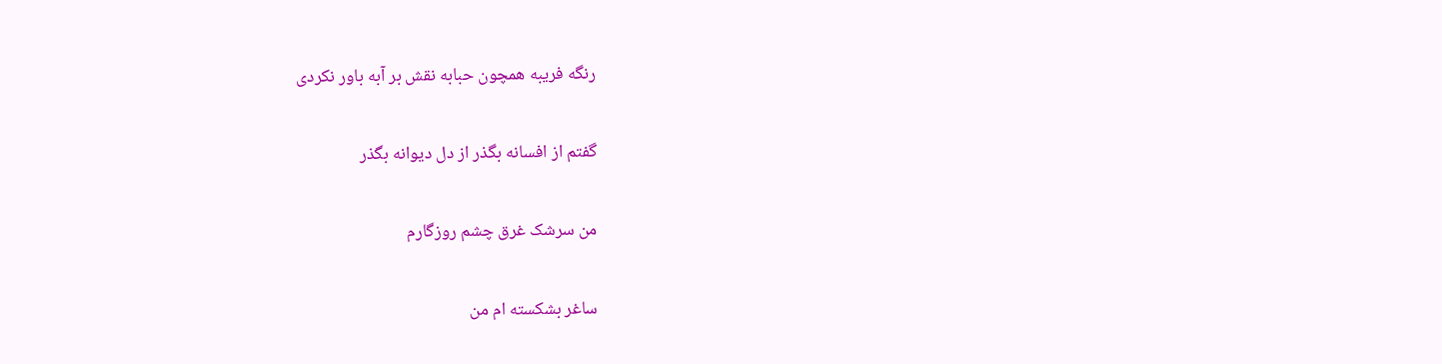رنگه فریبه همچون حبابه نقش بر آبه باور نکردی

گفتم از افسانه بگذر از دل دیوانه بگذر

من سرشک غرق چشم روزگارم

ساغر بشکسته ام من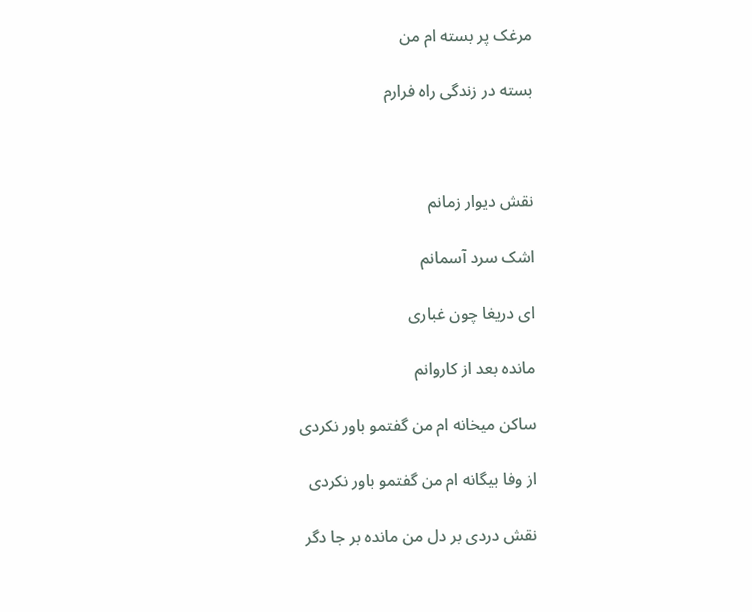مرغک پر بسته ام من

بسته در زندگی راه فرارم



نقش دیوار زمانم

اشک سرد آسمانم

ای دریغا چون غباری

مانده بعد از کاروانم

ساکن میخانه ام من گفتمو باور نکردی

از وفا بیگانه ام من گفتمو باور نکردی

نقش دردی بر دل من مانده بر جا دگر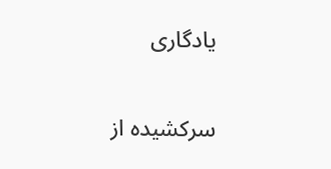یادگاری

سرکشیده از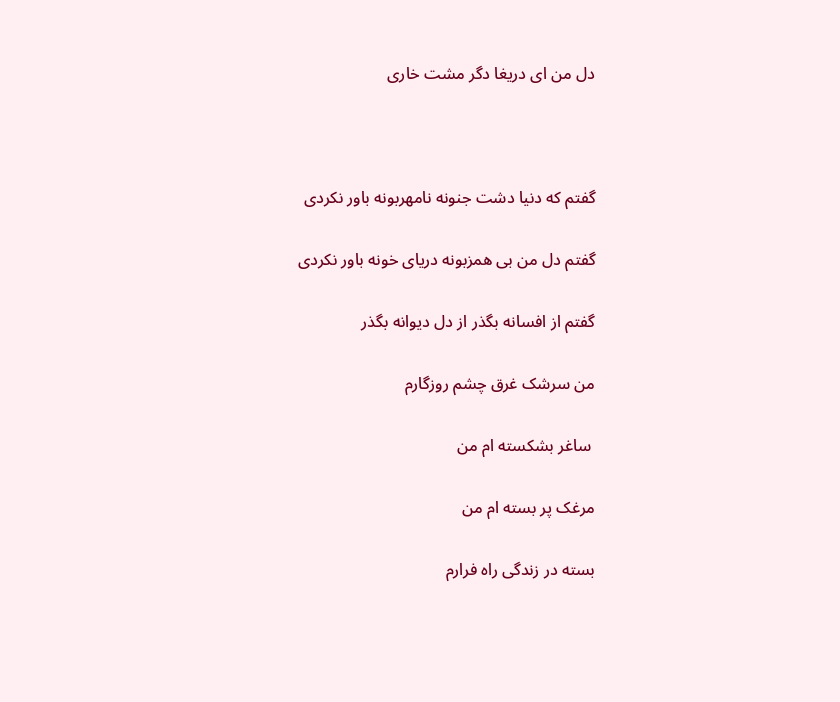دل من ای دریغا دگر مشت خاری



گفتم که دنیا دشت جنونه نامهربونه باور نکردی

گفتم دل من بی همزبونه دریای خونه باور نکردی

گفتم از افسانه بگذر از دل دیوانه بگذر

من سرشک غرق چشم روزگارم

 ساغر بشکسته ام من

مرغک پر بسته ام من

بسته در زندگی راه فرارم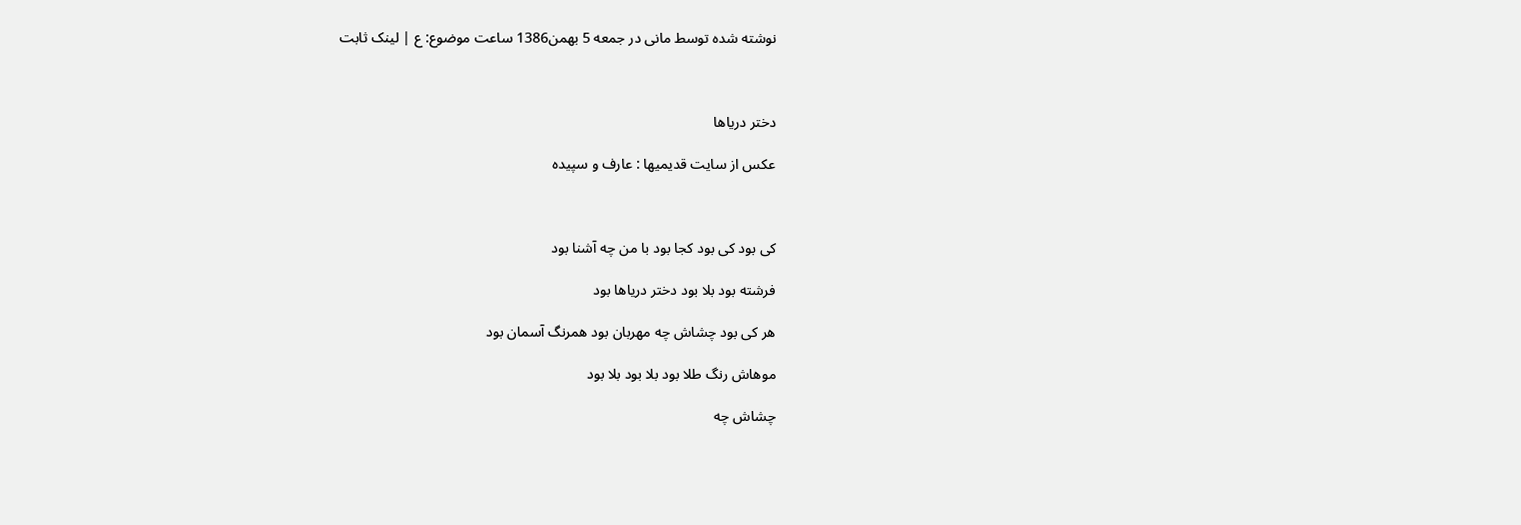نوشته شده توسط مانی در جمعه 5 بهمن1386 ساعت موضوع: ع | لینک ثابت



دختر دریاها

عکس از سایت قدیمیها : عارف و سپیده



کی بود کی بود کجا بود با من چه آشنا بود

فرشته بود بلا بود دختر دریاها بود

هر کی بود چشاش چه مهربان بود همرنگ آسمان بود

موهاش رنگ طلا بود بلا بود بلا بود

چشاش چه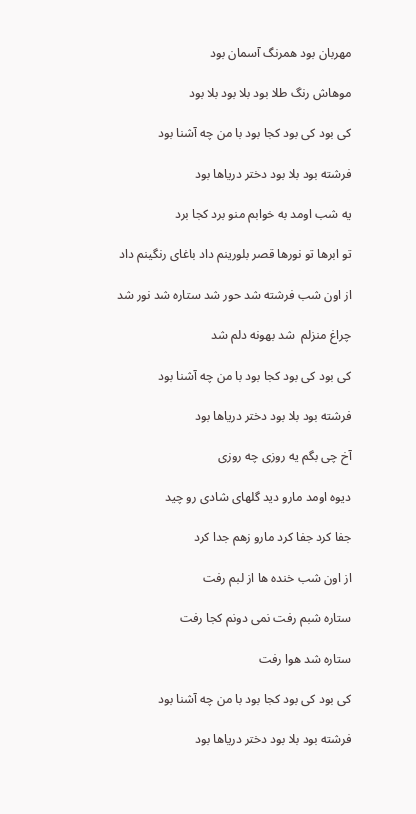مهربان بود همرنگ آسمان بود

موهاش رنگ طلا بود بلا بود بلا بود

کی بود کی بود کجا بود با من چه آشنا بود

فرشته بود بلا بود دختر دریاها بود

یه شب اومد به خوابم منو برد کجا برد

تو ابرها تو نورها قصر بلورینم داد باغای رنگینم داد

از اون شب فرشته شد حور شد ستاره شد نور شد

چراغ منزلم  شد بهونه دلم شد

کی بود کی بود کجا بود با من چه آشنا بود

فرشته بود بلا بود دختر دریاها بود

آخ چی بگم یه روزی چه روزی

دیوه اومد مارو دید گلهای شادی رو چید

جفا کرد جفا کرد مارو زهم جدا کرد

از اون شب خنده ها از لبم رفت

ستاره شبم رفت نمی دونم کجا رفت

ستاره شد هوا رفت

کی بود کی بود کجا بود با من چه آشنا بود

فرشته بود بلا بود دختر دریاها بود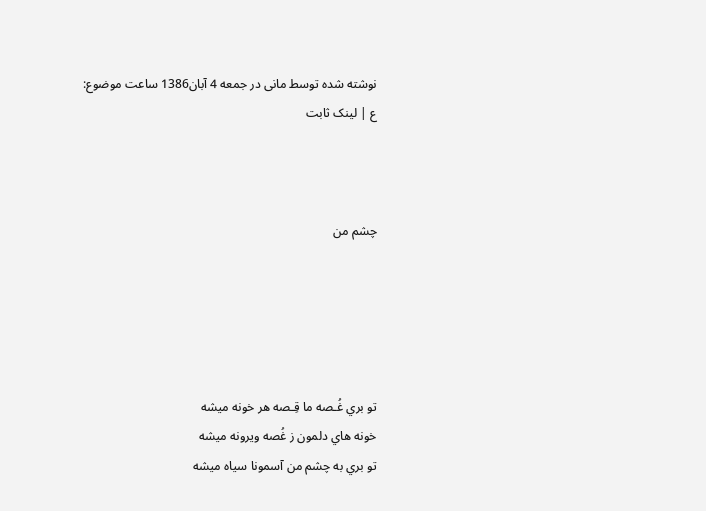نوشته شده توسط مانی در جمعه 4 آبان1386 ساعت موضوع: ع | لینک ثابت



چشم من





تو بري غُـصه ما قِـصه هر خونه ميشه
خونه هاي دلمون ز غُصه ويرونه ميشه
تو بري به چشم من آسمونا سياه ميشه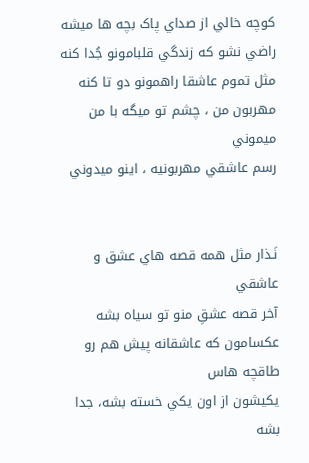کوچه خالي از صداي پاک بچه ها ميشه
راضي نشو که زندگي قلبامونو جُدا کنه
مثل تموم عاشقا راهمونو دو تا کنه
مهربون من ، چشم تو ميگه با من ميموني
رسم عاشقي مهربونیه ، اينو ميدوني


نَـذار مثل همه قصه هاي عشق و عاشقي
آخر قصه عشقِ منو تو سياه بشه
عکسامون که عاشقانه پيش هم رو طاقچه هاس
يکيشون از اون يکي خسته بشه، جدا بشه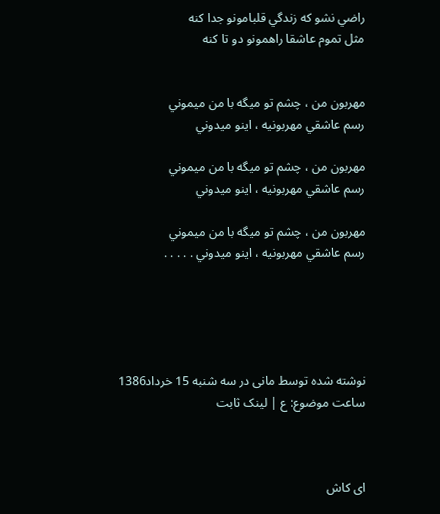راضي نشو که زندگي قلبامونو جدا کنه
مثل تموم عاشقا راهمونو دو تا کنه


مهربون من ، چشم تو ميگه با من ميموني
رسم عاشقي مهربونیه ، اينو ميدوني

مهربون من ، چشم تو ميگه با من ميموني
رسم عاشقي مهربونیه ، اينو ميدوني

مهربون من ، چشم تو ميگه با من ميموني
رسم عاشقي مهربونیه ، اينو ميدوني . . . . .





نوشته شده توسط مانی در سه شنبه 15 خرداد1386 ساعت موضوع: ع | لینک ثابت



ای کاش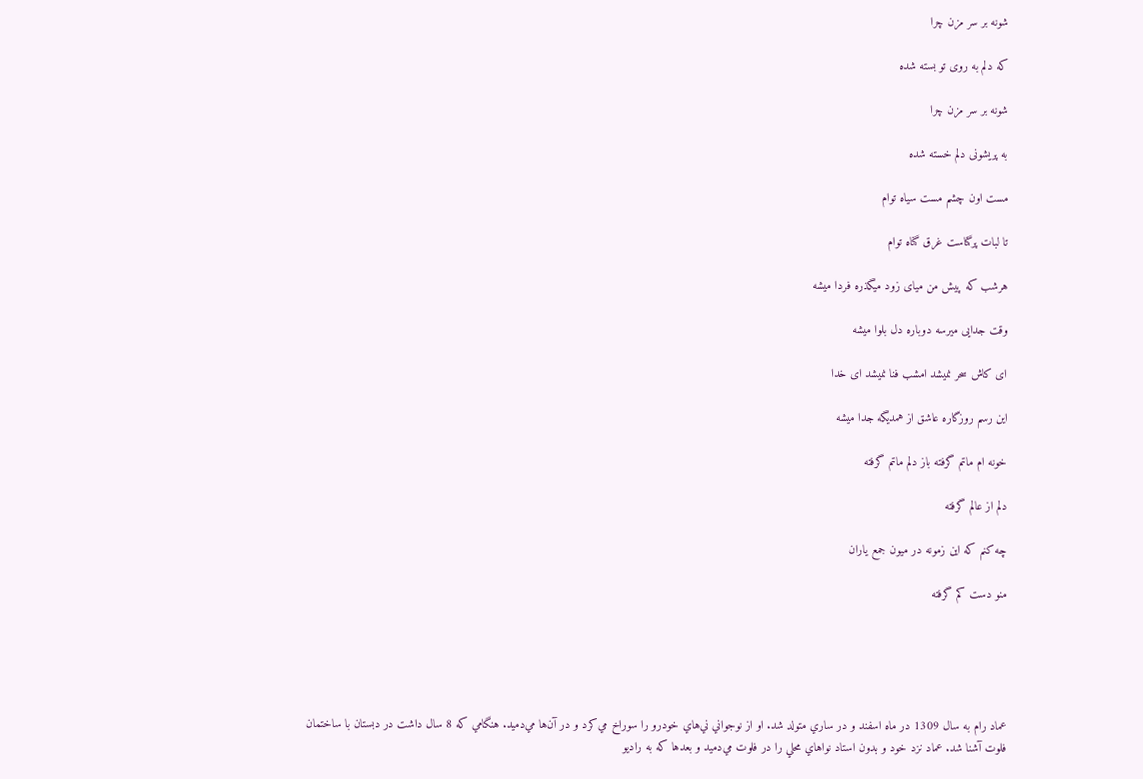شونه بر سر مزن چرا

که دلم به روی تو بسته شده

شونه بر سر مزن چرا

به پریشونی دلم خسته شده

مست اون چشم مست سیاه توام

تا لبات پرگناست غرق گناه توام

هرشب که پیش من میای زود میگذره فردا میشه

وقت جدایی میرسه دوباره دل بلوا میشه

ای کاش سحر نمیشد امشب فنا نمیشد ای خدا

این رسم روزگاره عاشق از همدیگه جدا میشه

خونه ام ماتم گرفته باز دلم ماتم گرفته

دلم از عالم گرفته

چه کنم که این زمونه در میون جمع یاران

منو دست کم گرفته





عماد رام به سال 1309 در ماه اسفند و در ساري متولد شد. او از نوجواني ني‌هاي خودرو را سوراخ مي‌كرد و در آن‌ها مي‌دميد. هنگامي كه 8 سال داشت در دبستان با ساختمان فلوت آشنا شد. عماد نزد خود و بدون استاد نواهاي محلي را در فلوت مي‌دميد و بعدها كه به راديو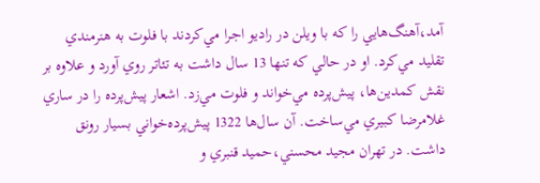آمد،آهنگ‌هايي را كه با ويلن در راديو اجرا مي‌كردند با فلوت به هنرمندي تقليد مي‌كرد. او در حالي كه تنها 13 سال داشت به تئاتر روي آورد و علاوه بر نقش كمدين‌ها، پيش‌پرده مي‌خواند و فلوت مي‌زد. اشعار پيش‌پرده را در ساري غلامرضا كبيري مي‌ساخت. آن سال‌ها 1322 پيش‌پرده‌خواني بسيار رونق داشت. در تهران مجيد محسني،حميد قنبري و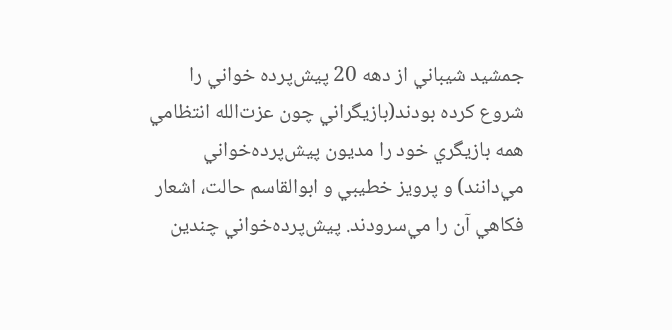جمشيد شيباني از دهه 20 پيش‌پرده خواني را شروع كرده بودند(بازيگراني چون عزت‌الله انتظامي همه بازيگري خود را مديون پيش‌پرده‌خواني مي‌دانند) و پرويز خطيبي و ابوالقاسم حالت، اشعار فكاهي آن را مي‌سرودند. پيش‌پرده‌خواني چندين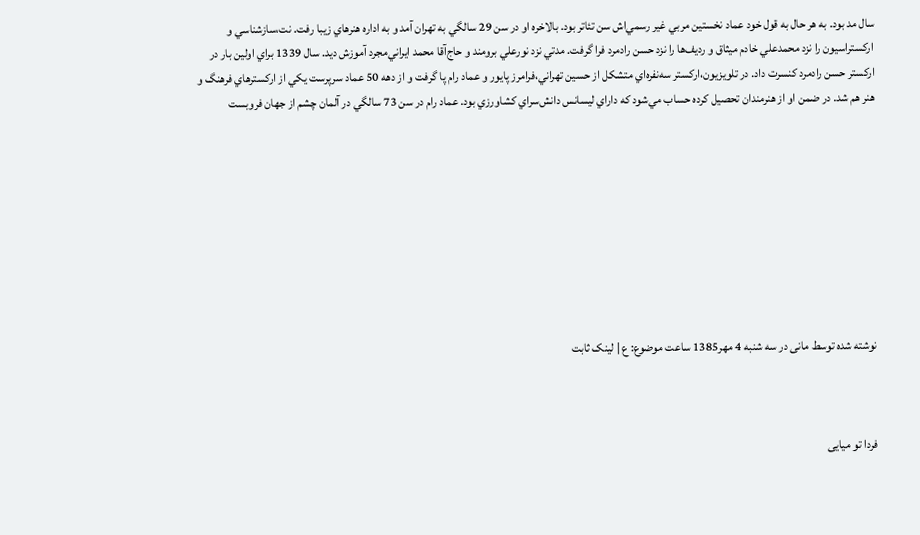سال مد بود. به هر حال به قول خود عماد نخستين مربي غير رسمي‌اش سن تئاتر بود. بالاخره او در سن 29 سالگي به تهران آمد و به اداره هنرهاي زيبا رفت. نت،سازشناسي و اركستراسيون را نزد محمدعلي خادم ميثاق و رديف‌ها را نزد حسن رادمرد فرا گرفت. مدتي نزد نورعلي برومند و حاج‌آقا محمد ايراني‌مجرد آموزش ديد. سال 1339 براي اولين بار در اركستر حسن رادمرد كنسرت داد. در تلويزيون،اركستر سه‌نفره‌اي متشكل از حسين تهراني،فرامرز پايور و عماد رام پا گرفت و از دهه 50 عماد سرپرست يكي از اركسترهاي فرهنگ و هنر هم شد. در ضمن او از هنرمندان تحصيل كرده حساب مي‌شود كه داراي ليسانس دانش‌سراي كشاورزي بود. عماد رام در سن 73 سالگي در آلمان چشم از جهان فروبست









نوشته شده توسط مانی در سه شنبه 4 مهر1385 ساعت موضوع: ع | لینک ثابت



فردا تو میایی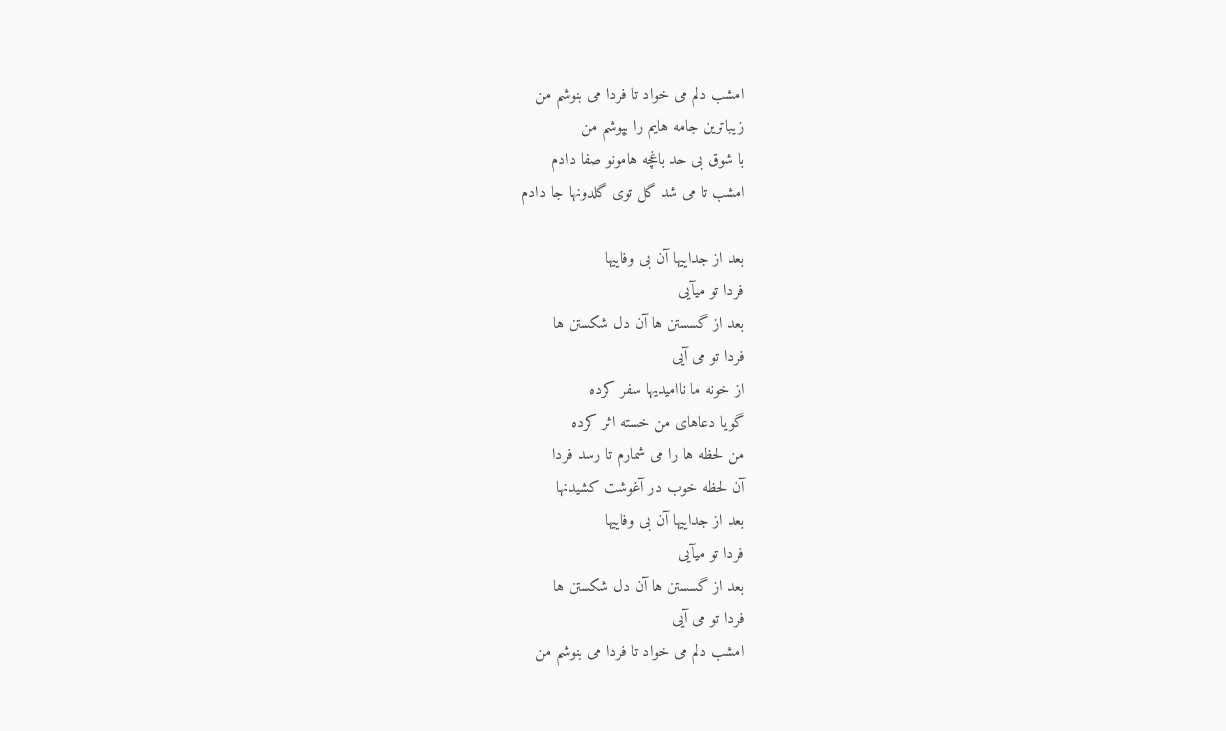امشب دلم می خواد تا فردا می بنوشم من
زیباترین جامه هایم را بپوشم من
با شوق بی حد باغچه هامونو صفا دادم
امشب تا می شد گل توی گلدونها جا دادم

بعد از جداییها آن بی وفاییها
فردا تو میآیی
بعد از گسستن ها آن دل شکستن ها
فردا تو می آیی
از خونه ما ناامیدیها سفر کرده
گویا دعاهای من خسته اثر کرده
من لحظه ها را می شمارم تا رسد فردا
آن لحظه خوب در آغوشت کشیدنها
بعد از جداییها آن بی وفاییها
فردا تو میآیی
بعد از گسستن ها آن دل شکستن ها
فردا تو می آیی
امشب دلم می خواد تا فردا می بنوشم من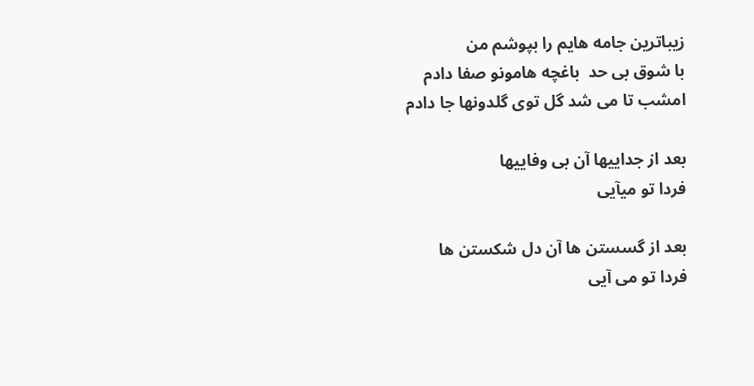زیباترین جامه هایم را بپوشم من
با شوق بی حد  باغچه هامونو صفا دادم
امشب تا می شد گل توی گلدونها جا دادم

بعد از جداییها آن بی وفاییها
فردا تو میآیی

بعد از گسستن ها آن دل شکستن ها
فردا تو می آیی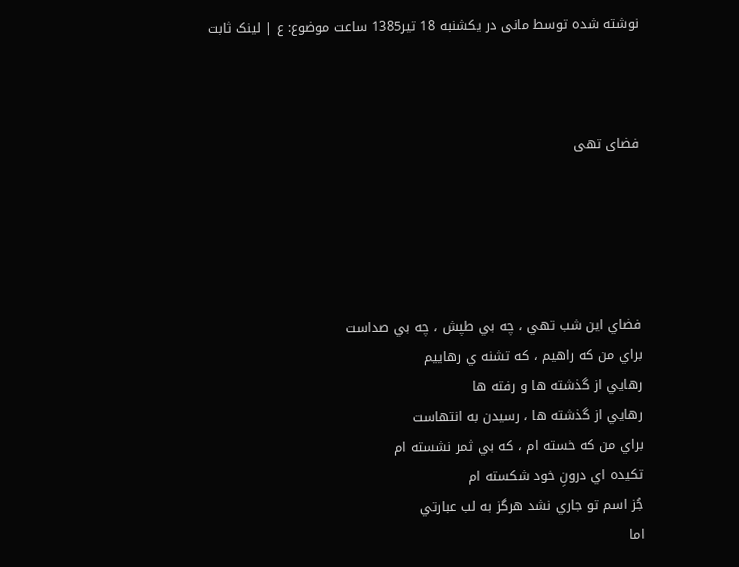نوشته شده توسط مانی در یکشنبه 18 تیر1385 ساعت موضوع: ع | لینک ثابت



فضای تهی





فضاي اين شب تهي ، چه بي طپش ، چه بي صداست
براي من که راهيم ، که تشنه ي رهاييم
رهايي از گذشته ها و رفته ها
رهايي از گذشته ها ، رسيدن به انتهاست
براي من که خسته ام ، که بي ثمر نشسته ام
تکيده اي درونِ خود شکسته ام
جُز اسم تو جاري نشد هرگز به لب عبارتي
اما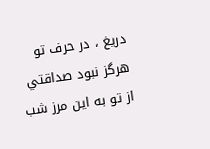دريغ ، در حرف تو هرگز نبود صداقتي
از تو به اين مرز شب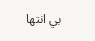بي انتها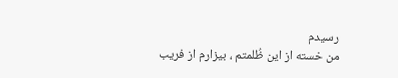رسيدم
من خسته از اين ظُلمتم ، بيزارم از فريب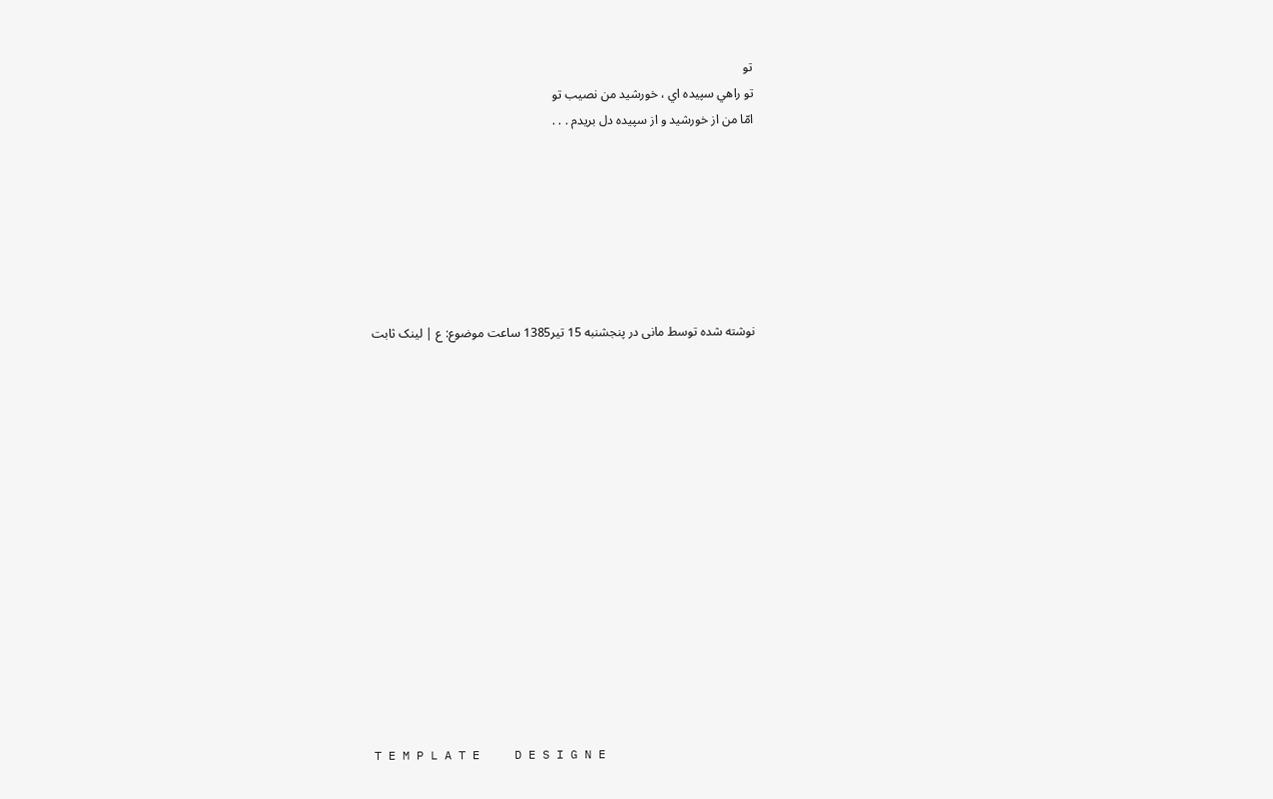تو
تو راهي سپيده اي ، خورشيد من نصيب تو
امّا من از خورشيد و از سپيده دل بريدم . . .







نوشته شده توسط مانی در پنجشنبه 15 تیر1385 ساعت موضوع: ع | لینک ثابت















T E M P L A T E     D E S I G N E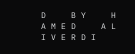D     B Y     H A M E D     A L I V E R D I